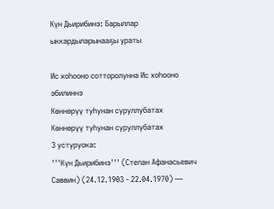Күн Дьирибинэ: Барыллар ыккардыларынааҕы ураты

Ис хоһооно сотторолунна Ис хоһооно эбилиннэ
Көннөрүү туһунан суруллубатах
Көннөрүү туһунан суруллубатах
3 устуруока:
'''Күн Дьирибинэ''' (Степан Афанасьевич Саввин) (24.12.1903 - 22.04.1970) —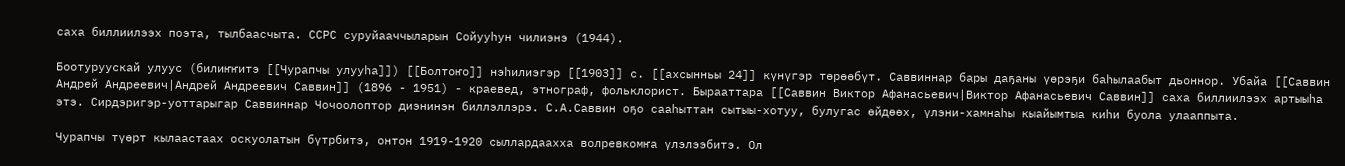саха биллиилээх поэта, тылбаасчыта. ССРС суруйааччыларын Сойууһун чилиэнэ (1944).

Боотуруускай улуус (билиҥҥитэ [[Чурапчы улууһа]]) [[Болтоҥо]] нэһилиэгэр [[1903]] с. [[ахсынньы 24]] күнүгэр төрөөбүт. Саввиннар бары даҕаны үөрэҕи баһылаабыт дьоннор. Убайа [[Саввин Андрей Андреевич|Андрей Андреевич Саввин]] (1896 - 1951) - краевед, этнограф, фольклорист. Бырааттара [[Саввин Виктор Афанасьевич|Виктор Афанасьевич Саввин]] саха биллиилээх артыыһа этэ. Сирдэригэр-уоттарыгар Саввиннар Чочоолоптор диэнинэн биллэллэрэ. С.А.Саввин оҕо сааһыттан сытыы-хотуу, булугас өйдөөх, үлэни-хамнаһы кыайымтыа киһи буола улааппыта.

Чурапчы түөрт кылаастаах оскуолатын бүтрбитэ, онтон 1919-1920 сыллардаахха волревкомҥа үлэлээбитэ. Ол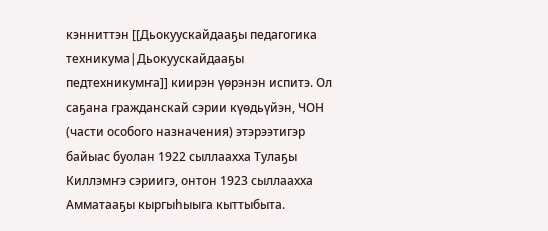кэнниттэн [[Дьокуускайдааҕы педагогика техникума|Дьокуускайдааҕы педтехникумҥа]] киирэн үөрэнэн испитэ. Ол саҕана гражданскай сэрии күөдьүйэн, ЧОН (части особого назначения) этэрээтигэр байыас буолан 1922 сыллаахха Тулаҕы Киллэмҥэ сэриигэ, онтон 1923 сыллаахха Амматааҕы кыргыһыыга кыттыбыта.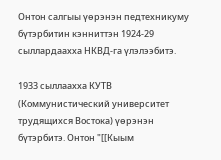Онтон салгыы үөрэнэн педтехникуму бүтэрбитин кэнниттэн 1924-29 сыллардаахха НКВД-га үлэлээбитэ.

1933 сыллаахха КУТВ (Коммунистический университет трудящихся Востока) үөрэнэн бүтэрбитэ. Онтон "[[Кыым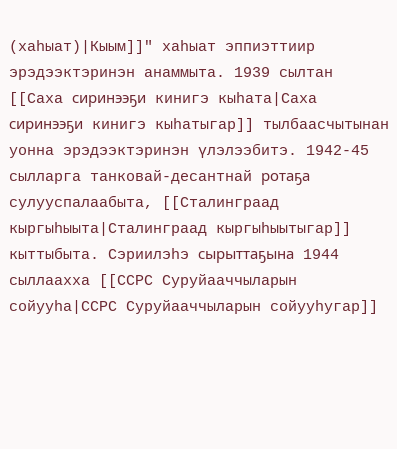(хаһыат)|Кыым]]" хаһыат эппиэттиир эрэдээктэринэн анаммыта. 1939 сылтан [[Саха сиринээҕи кинигэ кыһата|Саха сиринээҕи кинигэ кыһатыгар]] тылбаасчытынан уонна эрэдээктэринэн үлэлээбитэ. 1942-45 сылларга танковай-десантнай ротаҕа сулууспалаабыта, [[Сталинграад кыргыһыыта|Сталинграад кыргыһыытыгар]] кыттыбыта. Сэриилэһэ сырыттаҕына 1944 сыллаахха [[ССРС Суруйааччыларын сойууһа|ССРС Суруйааччыларын сойууһугар]]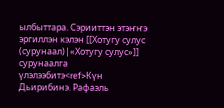ылбыттара. Сэрииттэн этэҥҥэ эргиллэн кэлэн [[Хотугу сулус (сурунаал)|«Хотугу сулус»]] сурунаалга үлэлээбитэ<ref>Күн Дьирибинэ. Рафаэль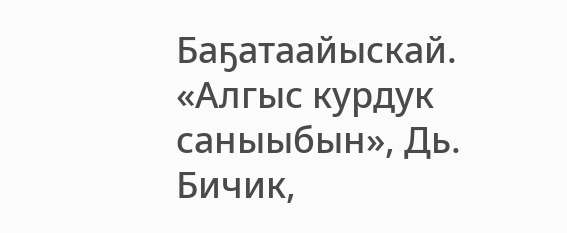Баҕатаайыскай. «Алгыс курдук саныыбын», Дь. Бичик,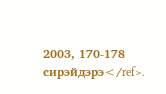2003, 170-178 сирэйдэрэ</ref>.